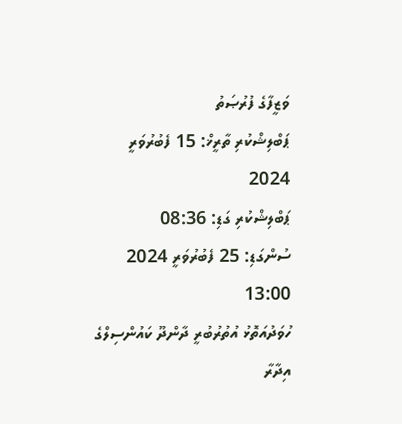ވަޒީފާގެ ފުރުޞަތު
ޕަބްލިޝްކުރި ތާރީޚް: 15 ފެބުރުވަރީ 2024
ޕަބްލިޝްކުރި ގަޑި: 08:36
ސުންގަޑި: 25 ފެބުރުވަރީ 2024 13:00
ހުވަދުއަތޮޅު އުތުރުބުރީ ދާންދޫ ކައުންސިލްގެ އިދާރާ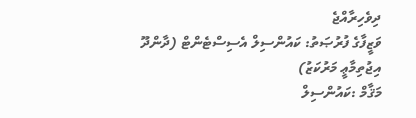ދިވެހިރާއްޖެ
ވަޒީފާގެ ފުރުޞަތު: ކައުންސިލް އެސިސްޓެންޓް (ދާންދޫ އިޖުތިމާޢީ މަރުކަޒު)
މަޤާމް :ކައުންސިލް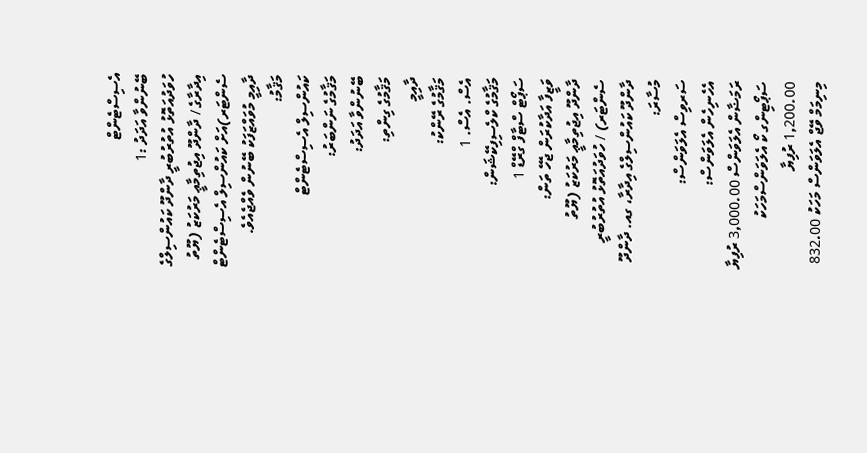އެސިސްޓެންޓް
ބޭނުންވާ އަދަދު :1
ހުވަދުއަތޮޅު އުތުރުބުރީ ދާންދޫ ކައުންސިލްގެ އިދާރާގެ / ދާންދޫ އިޖުތިމާޢީ މަރުކަޒު (ޔޫތު ސެންޓަރ)އަށް ކައުންސިލް އެސިސްޓެންޓް ދާއިމީ މުވައްޒަފަކު ބޭނުން ވެއްޖެއެވެ.
މަޤާމު:
ކައުންސިލް އެސިސްޓެންޓް
މަޤާމުގެ ނަންބަރު:
ބޭނުންވާ އަދަދު:
މަޤާމުގެ ގިންތި:
ދާއިމީ
މަޤާމުގެ ރޭންކު:
އެސް. އެސް. 1
މަޤާމުގެ ކްލެސިފިކޭޝަން:
ސަޕޯޓް ސްޓާފް ގްރޭޑް 1
ވަޒީފާ އަދާކުރަން ޖެހޭ ތަން:
ދާންދޫ އިޖުތިމާޢީ މަރުކަޒު (ޔޫތު ސެންޓަރ) / ހުވަދުއަތޮޅު އުތުރުބުރީ ދާންދޫ ކައުންސިލްގެ އިދާރާ، ގއ. ދާންދޫ
މުސާރަ:
ސަރވިސް އެލަވަންސް:
އެހެނިހެން އެލަވަންސް:
ރަމަޟާން އެލަވަންސް 3,000.00 ރުފިޔާ
ސަޕޯޓިންގ ކޯ އެލަވަންސްމަހަކު 1,200.00 ރުފިޔާ
މިނިމަމް ވޭޖް އެލަވަންސް މަހަކު 832.00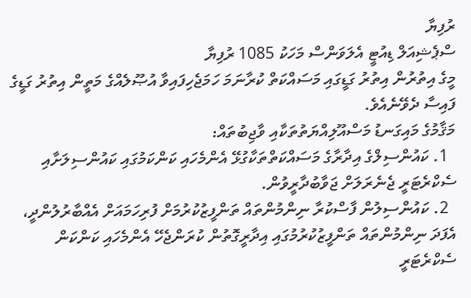ރުފިޔާ
ސްޕެޝިއަލް ޑިއުޓީ އެލަވަންސް މަހަކު 1085 ރުފިޔާ
މީގެ އިތުރުން އިތުރު ގަޑީގައި މަސައްކަތް ކުރާނަމަ ހަމަޖެހިފައިވާ އުޞޫލެއްގެ މަތީން އިތުރު ގަޑީގެ ފައިސާ ދެވޭނެއެވެ.
މަޤާމުގެ މައިގަނޑު މަސްއޫލިއްޔަތުތަކާއި ވާޖިބުތައް:
  1. ކައުންސިލްގެ އިދާރާގެ މަސައްކަތްތަކާގުޅޭ އެންމެހައި ކަންކަމުގައި ކައުންސިލަށާއި ސެކްރެޓަރީ ޖެނެރަލަށް ޖަވާބުދާރީވުން.
  2. ކައުންސިލުން ފާސްކުރާ ނިންމުންތައް ތަންފީޒުކުރުމަށް ފުރިހަމައަށް އެއްބާރުލުންދީ، އެފަދަ ނިންމުންތައް ތަންފީޒުކުރުމުގައި އިދާރީގޮތުން ކުރަންޖެހޭ އެންމެހައި ކަންކަން ސެކްރެޓަރީ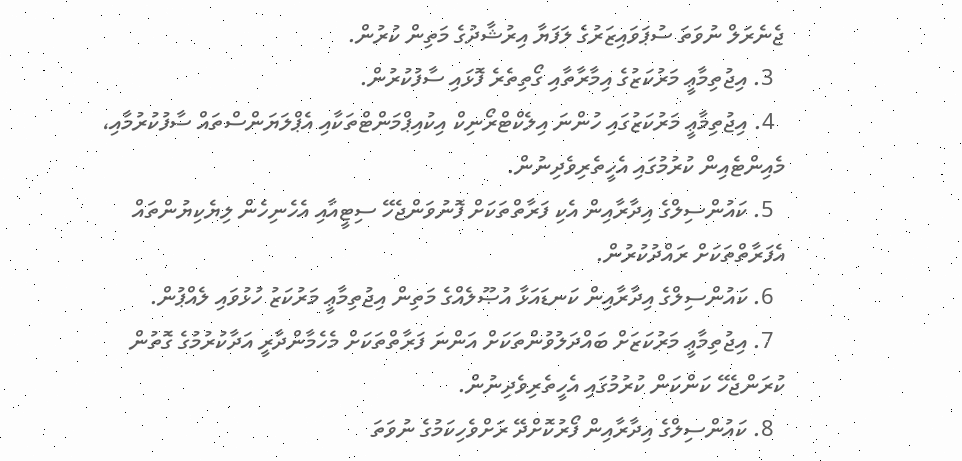ޖެނެރަލް ނުވަތަ ސުޕަވައިޒަރުގެ ލަފަޔާ އިރުޝާދުގެ މަތިން ކުރުން.
  3. އިޖުތިމާޢީ މަރުކަޒުގެ އިމާރާތާއި ގޯތިތެރެ ފޮޅައި ސާފުކުރުން.
  4. އިޖުތިމާޢީ މަރުކަޒުގައި ހުންނަ އިލެކްޓްރޯނިކް އިކުއިޕްމަންޓްތަކާއި އެޕްލަޔަންސްތައް ސާފުކުރުމާއި، މެއިންޓެއިން ކުރުމުގައި އެހީތެރިވެދިނުން.
  5. ކައުންސިލްގެ އިދާރާއިން އެކި ފަރާތްތަކަށް ފޮނުވަންޖެހޭ ސިޓީއާއި އެހެނިހެން ލިޔެކިޔުންތައް އެފަރާތްތަކަށް ރައްދުކުރުން.
  6. ކައުންސިލްގެ އިދާރާއިން ކަނޑައަޅާ އުޞޫލެއްގެ މަތިން އިޖުތިމާޢީ މަރުކަޒު ހުޅުވައި ލެއްޕުން.
  7. އިޖުތިމާޢީ މަރުކަޒަށް ބައްދަލުވުންތަކަށް އަންނަ ފަރާތްތަކަށް މެހެމާންދާރީ އަދާކުރުމުގެ ގޮތުން ކުރަންޖެހޭ ކަންކަން ކުރުމުގައި އެހީތެރިވެދިނުން.
  8. ކައުންސިލްގެ އިދާރާއިން ފޯރުކޮށްދޭ ރަށްވެހިކަމުގެ ނުވަތަ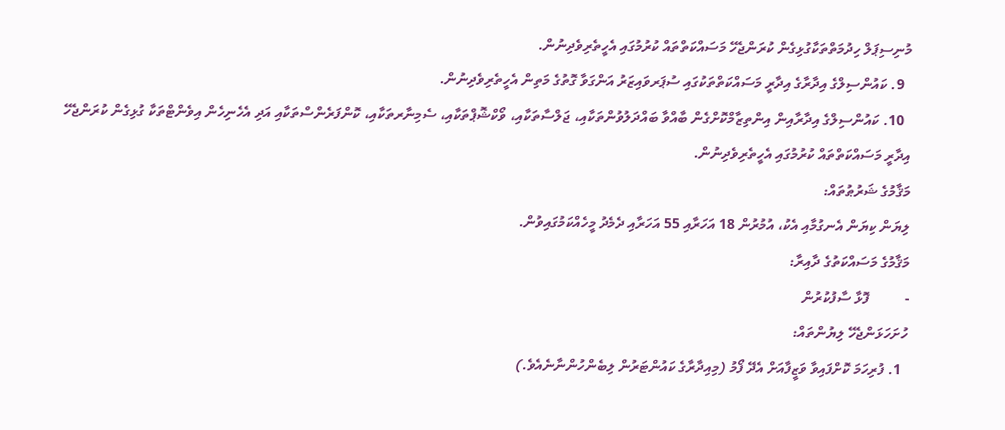މުނިސިޕަލް ހިދުމަތްތަކާގުޅިގެން ކުރަންޖެހޭ މަސައްކަތްތައް ކުރުމުގައި އެހީތެރިވެދިނުން.
  9. ކައުންސިލްގެ އިދާރާގެ އިދާރީ މަސައްކަތްތަކުގައި ސުޕަރވައިޒަރު އަންގަވާ ގޮތުގެ މަތިން އެހީތެރިވެދިނުން.
  10. ކައުންސިލްގެ އިދާރާއިން އިންތިޒާމްކޮށްގެން ބާއްވާ ބައްދަލުވުންތަކާއި، ޖަލްސާތަކާއި، ވޯކްޝޮޕްތަކާއި، ސެމިނާރތަކާއި، ކޮންފަރެންސްތަކާއި އަދި އެހެނިހެން އިވެންޓްތަކާ ގުޅިގެން ކުރަންޖެހޭ އިދާރީ މަސައްކަތްތައް ކުރުމުގައި އެހީތެރިވެދިނުން.
މަޤާމުގެ ޝަރުޠުތައް:
ލިޔަން ކިޔަން އެނގުމާއި އެކު، އުމުރުން 18 އަހަރާއި 55 އަހަރާއި ދެމެދު މީހެއްކަމުގައިވުން.
މަޤާމުގެ މަސައްކަތުގެ ދާއިރާ:
-          ފޮޅާ ސާފުކުރުން
ހުށަހަޅަންޖެހޭ ލިޔުންތައް:
  1. ފުރިހަމަ ކޮށްފައިވާ ވަޒީފާއަށް އެދޭ ފޯމު (މިއިދާރާގެ ކައުންޓަރުން ލިބެންހުންނާނެއެވެ.)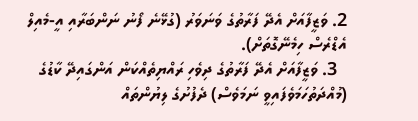2. ވަޒީފާއަށް އެދޭ ފަރާތުގެ ވަނަވަރު (ގުޅޭނެ ފޯނު ނަންބަރާއި އީ-މެއިލް އެޑްރެސް ހިމެނޭގޮތަށް).
  3. ވަޒީފާއަށް އެދޭ ފަރާތުގެ ދިވެހި ރައްޔިތެއްކަން އަންގައިދޭ ކާޑުގެ (މުއްދަތުހަމަވެފައިވީ ނަމަވެސް) ދެފުށުގެ ލިޔުންތައް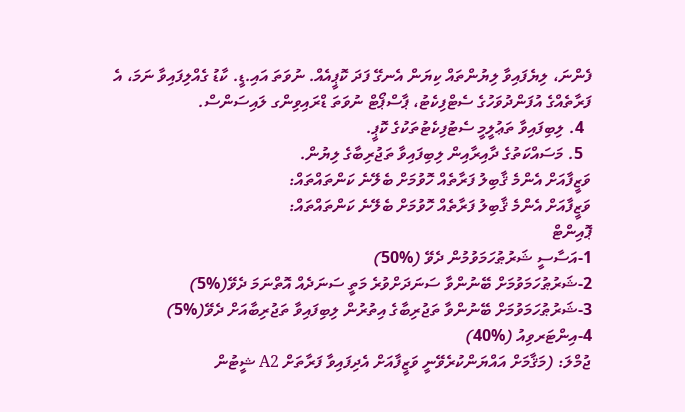ފެންނަ، ލިޔެފައިވާ ލިޔުންތައް ކިޔަން އެނގޭ ފަދަ ކޮޕީއެއް. ނުވަތަ އައި.ޑީ. ކާޑު ގެއްލިފައިވާ ނަމަ، އެ ފަރާތެއްގެ އުފަންދުވަހުގެ ސެޓްފިކެޓު، ޕާސްޕޯޓް ނުވަތަ ޑްރައިވިންގ ލައިސަންސް.
  4. ލިބިފައިވާ ތަޢުލީމީ ސެޓުފިކެޓުތަކުގެ ކޮޕީ.
  5. މަސައްކަތުގެ ދާއިރާއިން ލިބިފައިވާ ތަޖުރިބާގެ ލިޔުން.
ވަޒީފާއަށް އެންމެ ޤާބިލު ފަރާތެއް ހޮވުމަށް ބެލޭނެ ކަންތައްތައް:
ވަޒީފާއަށް އެންމެ ޤާބިލު ފަރާތެއް ހޮވުމަށް ބެލޭނެ ކަންތައްތައް:
ޕޮއިންޓް
1-އަސާސީ ޝަރުޠުހަމަވުމުން ދެވޭ (%50)
2-ޝަރުޠުހަމަވުމަށް ބޭނުންވާ ސަނަދަށްވުރެ މަތީ ސަނަދެއް އޮތްނަމަ ދެވޭ(%5)
3-ޝަރުޠުހަމަވުމަށް ބޭނުންވާ ތަޖުރިބާގެ އިތުރުން ލިބިފައިވާ ތަޖުރިބާއަށް ދެވޭ(%5)
4-އިންޓަރވިއު (%40)
ޖުމްލަ: (މަޤާމަށް އައްޔަންކުރެވޭނީ ވަޒީފާއަށް އެދިފައިވާ ފަރާތަށް A2 ޝީޓުން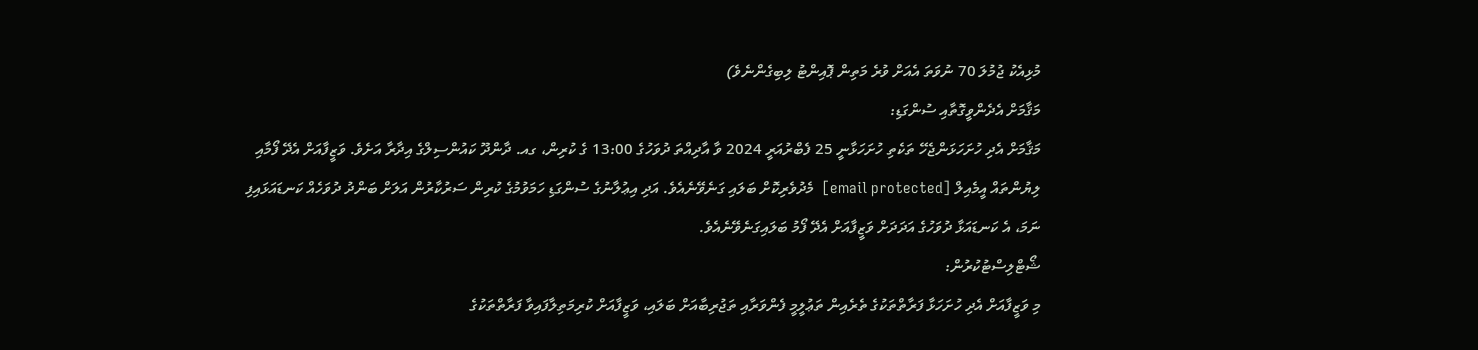މުޅިއެކު ޖުމުލަ 70 ނުވަތަ އެއަށް ވުރެ މަތިން ޕޮއިންޓު ލިބިގެންނެވެ)
މަޤާމަށް އެދެންވީގޮތާއި ސުންގަޑި:
މަޤާމަށް އެދި ހުށަހަޅަންޖެހޭ ތަކެތި ހުށަހަޅާނީ 25 ފެބްރުއަރީ 2024 ވާ އާދިއްތަ ދުވަހުގެ 13:00 ގެ ކުރިން، ގއ. ދާންދޫ ކައުންސިލްގެ އިދާރާ އަށެވެ. ވަޒީފާއަށް އެދޭ ފޯމާއި ލިޔުންތައް އީމެއިލް [email protected]  މެދުވެރިކޮށް ބަލައި ގަނެވޭނެއެވެ. އަދި އިޢުލާނުގެ ސުންގަޑި ހަމަވުމުގެ ކުރިން ސަރުކާރުން އަލަށް ބަންދު ދުވަހެއް ކަނޑައަޅައިފި ނަމަ، އެ ކަނޑައަޅާ ދުވަހުގެ އަދަދަށް ވަޒީފާއަށް އެދޭ ފޯމު ބަލައިގަނެވޭނެއެވެ.
ޝޯޓްލިސްޓުކުރުން:
މި ވަޒީފާއަށް އެދި ހުށަހަޅާ ފަރާތްތަކުގެ ތެރެއިން ތަޢުލީމީ ފެންވަރާއި ތަޖުރިބާއަށް ބަލައި، ވަޒީފާއަށް ކުރިމަތިލާފައިވާ ފަރާތްތަކުގެ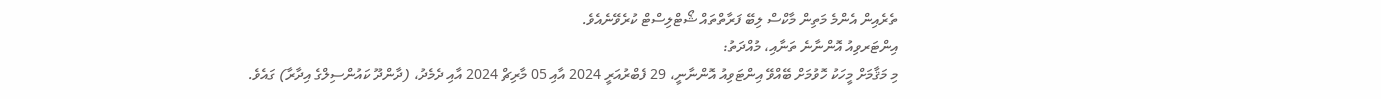ތެރެއިން އެންމެ މަތިން މާކްސް ލިބޭ ފަރާތްތައް ޝޯޓްލިސްޓް ކުރެވޭނެއެވެ.
އިންޓަރވިއު އޮންނާނެ ތަނާއި، މުއްދަތު:
މި މަޤާމަށް މީހަކު ހޮވުމަށް ބޭއްވޭ އިންޓަވިއު އޮންނާނީ، 29 ފެބްރުއަރީ 2024 އާއި 05 މާރިޗް 2024 އާއި ދެމެދު، (ދާންދޫ ކައުންސިލްގެ އިދާރާ) ގައެވެ.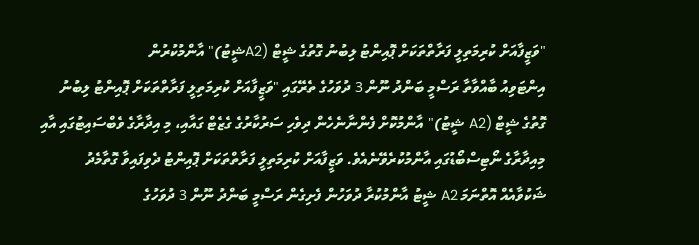"ވަޒީފާއަށް ކުރިމަތިލީ ފަރާތްތަކަށް ޕޮއިންޓު ލިބުނު ގޮތުގެ ޝީޓް (A2ޝީޓު)" އާންމުކުރުން
އިންޓަވިއު ބާއްވާތާ ރަސްމީ ބަންދު ނޫން 3 ދުވަހުގެ ތެރޭގައި "ވަޒީފާއަށް ކުރިމަތިލީ ފަރާތްތަކަށް ޕޮއިންޓު ލިބުނު ގޮތުގެ ޝީޓް (A2 ޝީޓު)" އާންމުކޮށް ފެންނާނެހެން ދިވެހި ސަރުކާރުގެ ގެޒެޓް ގައާއި، މި އިދާރާގެ ވެބްސައިޓުގައި އާއި މިއިދާރާގެ ނޯޓިސްބޯޑުގައި އާންމުކުރެވޭނެއެވެ. ވަޒީފާއަށް ކުރިމަތިލީ ފަރާތްތަކަށް ޕޮއިންޓު ދެވިފައިވާ ގޮތާމެދު ޝަކުވާއެއް އޮތްނަމަ A2 ޝީޓު އާންމުކުރާ ދުވަހުން ފެށިގެން ރަސްމީ ބަންދު ނޫން 3 ދުވަހުގެ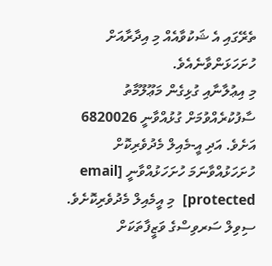ތެރޭގައި އެ ޝަކުވާއެއް މި އިދާރާއަށް ހުށަހަޅަންވާނެއެވެ.
މި އިޢުލާނާއި ގުޅިގެން މަޢޫލޫމާތު ސާފުކުރެއްވުމަށް ގުޅުއްވާނީ 6820026 އަށެވެ. އަދި އީ-މެއިލް މެދުވެރިކޮށް ހުށަހަޅުއްވާނަމަ ހުށަހަޅުއްވާނީ [email protected]  މި އީމެއިލް މެދުވެރިކޮށެވެ.
ސިވިލް ސަރވިސްގެ ވަޒީފާތަކަށް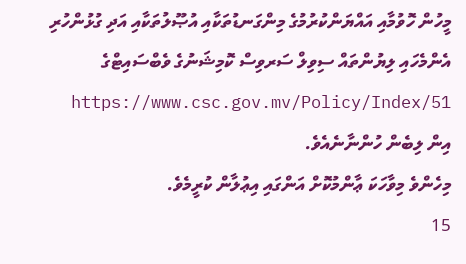މީހުން ހޮވުމާއި އައްޔަންކުރުމުގެ މިންގަނޑުތަކާއި އުޞޫލުތަކާއި އަދި ގުޅުންހުރި އެންމެހައި ލިޔުންތައް ސިވިލް ސަރވިސް ކޮމިޝަނުގެ ވެބްސައިޓްގެ https://www.csc.gov.mv/Policy/Index/51  އިން ލިބެން ހުންނާނެއެވެ.
މިހެންވެ މިވާހަކަ ޢާންމުކޮށް އަންގައި އިޢުލާން ކުރީމެވެ.
15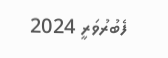ފެބުރުވަރީ 2024